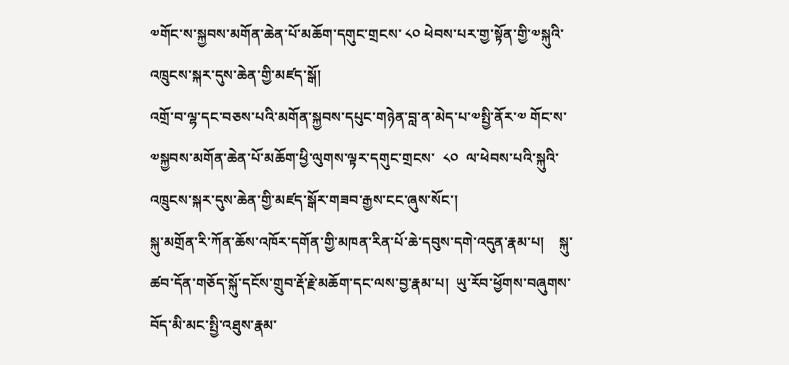༧གོང་ས་སྐྱབས་མགོན་ཆེན་པོ་མཆོག་དགུང་གྲངས་ ༨༠ ཕེབས་པར་གྱ་སྟོན་གྱི་༧སྐུའི་འཁྲུངས་སྐར་དུས་ཆེན་གྱི་མཛད་སྒོ།
འགྲོ་བ་ལྷ་དང་བཅས་པའི་མགོན་སྐྱབས་དཔུང་གཉེན་བླ་ན་མེད་པ་༧སྤྱི་ནོར་༧ གོང་ས་༧སྐྱབས་མགོན་ཆེན་པོ་མཆོག་ཕྱི་ལུགས་ལྟར་དགུང་གྲངས་  ༨༠  ལ་ཕེབས་པའི་སྐུའི་འཁྲུངས་སྐར་དུས་ཆེན་གྱི་མཛད་སྒོར་གཟབ་རྒྱས་ངང་ཞུས་སོང་།
སྐུ་མགྲོན་རི་ཀོན་ཆོས་འཁོར་དགོན་གྱི་མཁན་རིན་པོ་ཆེ་དབུས་དགེ་འདུན་རྣམ་པ།    སྐུ་ཚབ་དོན་གཅོད་སྐོུ་དངོས་གྲུབ་རྡོ་རྗེ་མཆོག་དང་ལས་བྱ་རྣམ་པ།  ཡུ་རོབ་ཕྱོགས་བཞུགས་བོད་མི་མང་སྤྱི་འཐུས་རྣམ་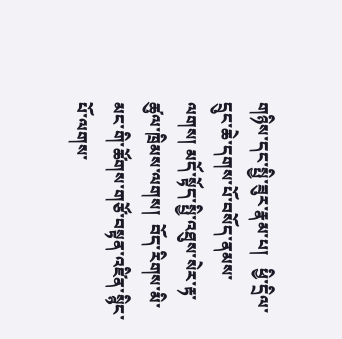གཉིས་དང་སྤྱི་ཟུར་རྣམ་པ།   ཕྱི་དྲིལ་དྲུང་ཆེ་དགས་པོ་བསོད་ནམས་ལགས། མདོ་སྟོད་སྤྱི་འཐུས་སེར་རྟ་ཚུལ་ཁྲིམས་ལགས།  བོད་རིགས་མི་མང་གི་ཚོགས་གཙོ་བསྟན་འཛིན་སྙིང་པོ་ལགས་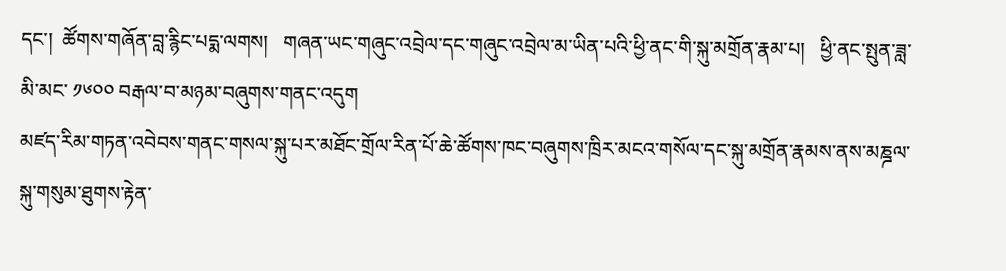དང་།  ཚོགས་གཞོན་བླ་རྙིང་པདྨ་ལགས།   གཞན་ཡང་གཞུང་འབྲེལ་དང་གཞུང་འབྲེལ་མ་ཡིན་པའི་ཕྱི་ནང་གི་སྐུ་མགྲོན་རྣམ་པ།   ཕྱི་ནང་སྤུན་ཟླ་མི་མང་ ༡༦༠༠ བརྒལ་བ་མཉམ་བཞུགས་གནང་འདུག
མཛད་རིམ་གཏན་འབེབས་གནང་གསལ་སྐུ་པར་མཐོང་གྲོལ་རིན་པོ་ཆེ་ཚོགས་ཁང་བཞུགས་ཁྲིར་མངའ་གསོལ་དང་སྐུ་མགྲོན་རྣམས་ནས་མཎྜལ་སྐུ་གསུམ་ཐུགས་རྟེན་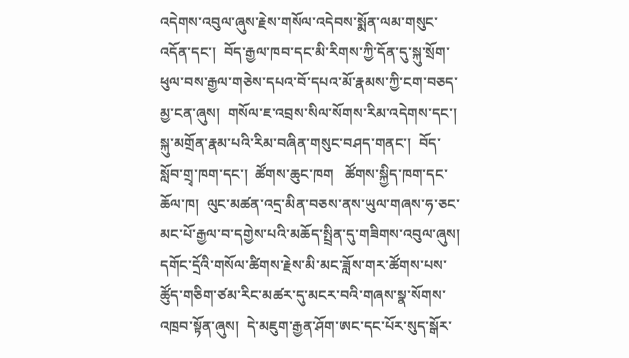འདེགས་འབུལ་ཞུས་རྗེས་གསོལ་འདེབས་སྨོན་ལམ་གསུང་འདོན་དང་།  བོད་རྒྱལ་ཁབ་དང་མི་རིགས་ཀྱི་དོན་དུ་སྐུ་སྲོག་ཕུལ་བས་རྒྱལ་གཅེས་དཔའ་བོ་དཔའ་མོ་རྣམས་ཀྱི་ངག་བཅད་མྱ་ངན་ཞུས།  གསོལ་ཇ་འབྲས་སིལ་སོགས་རིམ་འདེགས་དང་།  སྐུ་མགྲོན་རྣམ་པའི་རིམ་བཞིན་གསུང་བཤད་གནང་།  བོད་སློབ་གྲྭ་ཁག་དང་།  ཚོགས་ཆུང་ཁག   ཚོགས་སྐྱིད་ཁག་དང་ཆོལ་ཁ།  ལུང་མཚན་འདྲ་མིན་བཅས་ནས་ཡུལ་གཞས་ཧ་ཅང་མང་པོ་རྒྱལ་བ་དགྱེས་པའི་མཆོད་སྤྲིན་དུ་གཟིགས་འབུལ་ཞུས།
དགོང་དྲོའི་གསོལ་ཚིགས་རྗེས་མི་མང་ཟློས་གར་ཚོགས་པས་ཚོུད་གཅིག་ཙམ་རིང་མཚར་དུ་མངར་བའི་གཞས་སྣ་སོགས་འཁྲབ་སྟོན་ཞུས།  དེ་མཇུག་རྒྱན་ཤོག་ཨང་དང་པོར་སུད་སྒོར་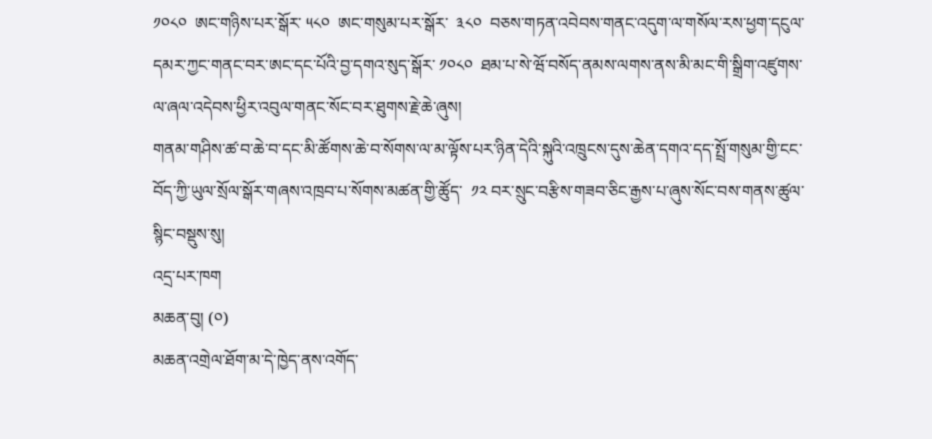༡༠༨༠  ཨང་གཉིས་པར་སྒོར་ ༥༨༠  ཨང་གསུམ་པར་སྒོར་  ༣༨༠  བཅས་གཏན་འབེབས་གནང་འདུག་ལ་གསོལ་རས་ཕྱག་དངུལ་དམར་ཀྱང་གནང་བར་ཨང་དང་པོའི་བྱ་དགའ་སུད་སྒོར་ ༡༠༨༠  ཐམ་པ་སེ་ཝོ་བསོད་ནམས་ལགས་ནས་མི་མང་གི་སྒྲིག་འཛུགས་ལ་ཞལ་འདེབས་ཕྱིར་འབུལ་གནང་སོང་བར་ཐུགས་རྗེ་ཆེ་ཞུས།
གནམ་གཤིས་ཚ་བ་ཆེ་བ་དང་མི་ཚོགས་ཆེ་བ་སོགས་ལ་མ་ལྟོས་པར་ཉིན་དེའི་སྐུའི་འཁྲུངས་དུས་ཆེན་དགའ་དད་སྤྲོ་གསུམ་གྱི་ངང་བོད་ཀྱི་ཡུལ་སྲོལ་སྒོར་གཞས་འཁྲབ་པ་སོགས་མཚན་གྱི་ཚོུད་  ༡༢ བར་སྲུང་བརྩིས་གཟབ་ཅིང་རྒྱས་པ་ཞུས་སོང་བས་གནས་ཚུལ་སྙིང་བསྡུས་སུ།
འདྲ་པར་ཁག
མཆན་བུ། (༠)
མཆན་འགྲེལ་ཐོག་མ་དེ་ཁྱེད་ནས་འགོད་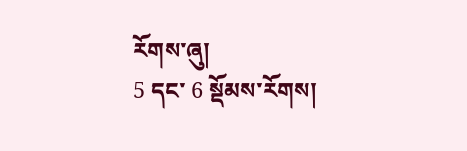རོགས་ཞུ།
5 དང་ 6 སྡོམས་རོགས།